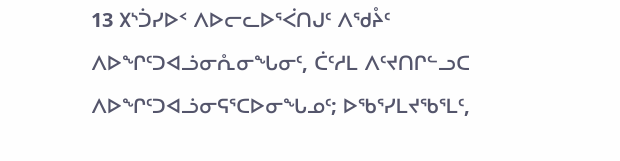13 ᙭ᔅᑑᓯᐅᑉ ᐱᐅᓕᓚᐅᕐᐹᑎᒍᑦ ᐱᖁᔧᑦ ᐱᐅᖏᑦᑐᐊᓘᓂᕅᓂᖓᓂᑦ, ᑖᑦᓱᒪ ᐱᑦᔪᑎᒋᓪᓗᑕ ᐱᐅᖏᑦᑐᐊᓘᓂᕋᕐᑕᐅᓂᖓᓄᑦ; ᐅᖃᕐᓯᒪᔪᖃᕐᒪᑦ,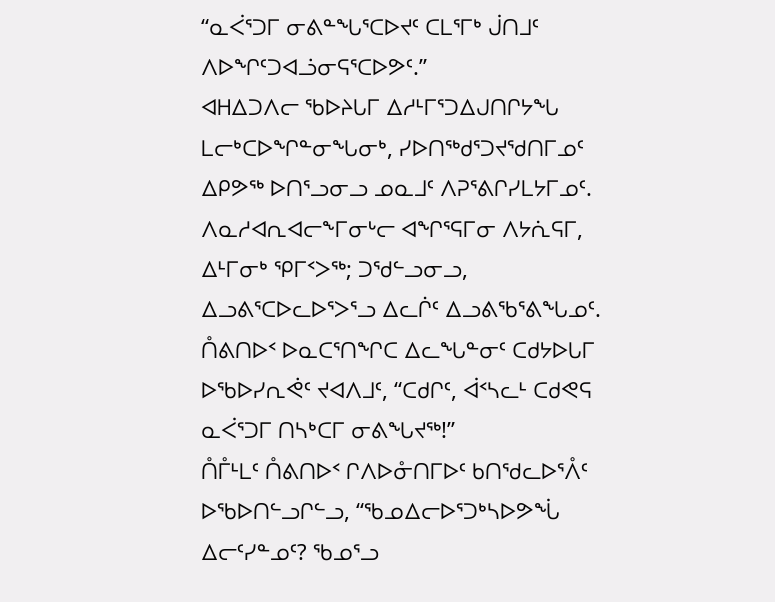“ᓇᐹᕐᑐᒥ ᓂᕕᓐᖓᕐᑕᐅᔪᑦ ᑕᒪᕐᒥᒃ ᒎᑎᒧᑦ ᐱᐅᖏᑦᑐᐊᓘᓂᕋᕐᑕᐅᕗᑦ.”
ᐊᕼᐃᑐᐱᓕ ᖃᐅᔨᒐᒥ ᐃᓱᒻᒥᕐᑐᐃᒍᑎᒋᔭᖓ ᒪᓕᒃᑕᐅᖏᓐᓂᖓᓂᒃ, ᓯᐅᑎᖅᑯᕐᑐᔪᖁᑎᒥᓄᑦ ᐃᑭᕗᖅ ᐅᑎᕐᓗᓂᓗ ᓄᓇᒧᑦ ᐱᕈᕐᕕᒋᓯᒪᔭᒥᓄᑦ. ᐱᓇᓱᐊᕆᐊᓕᖕᒥᓂᒡᓕ ᐊᖏᕐᕋᒥᓂ ᐱᔭᕇᕋᒥ, ᐃᒻᒥᓂᒃ ᕿᒥᑉᐳᖅ; ᑐᖁᓪᓗᓂᓗ, ᐃᓗᕕᕐᑕᐅᓚᐅᕐᐳᕐᓗ ᐃᓚᒌᑦ ᐃᓗᕕᖃᕐᕕᖓᓄᑦ.
ᑍᕕᑎᐅᑉ ᐅᓇᑕᕐᑎᖏᑕ ᐃᓚᖓᓐᓂᑦ ᑕᑯᔭᐅᒐᒥ ᐅᖃᐅᓯᕆᕚᑦ ᔪᐊᐱᒧᑦ, “ᑕᑯᒋᑦ, ᐋᑉᓴᓚᒻ ᑕᑯᕙᕋ ᓇᐹᕐᑐᒥ ᑎᓴᒃᑕᒥ ᓂᕕᖓᔪᖅ!”
ᑍᒤᒻᒪᑦ ᑍᕕᑎᐅᑉ ᒋᐱᐅᓁᑎᒥᐅᑦ ᑲᑎᖁᓚᐅᕐᐰᑦ ᐅᖃᐅᑎᓪᓗᒋᓪᓗ, “ᖃᓄᐃᓕᐅᕐᑐᒃᓴᐅᕗᖔ ᐃᓕᑦᓯᓐᓄᑦ? ᖃᓄᕐᓗ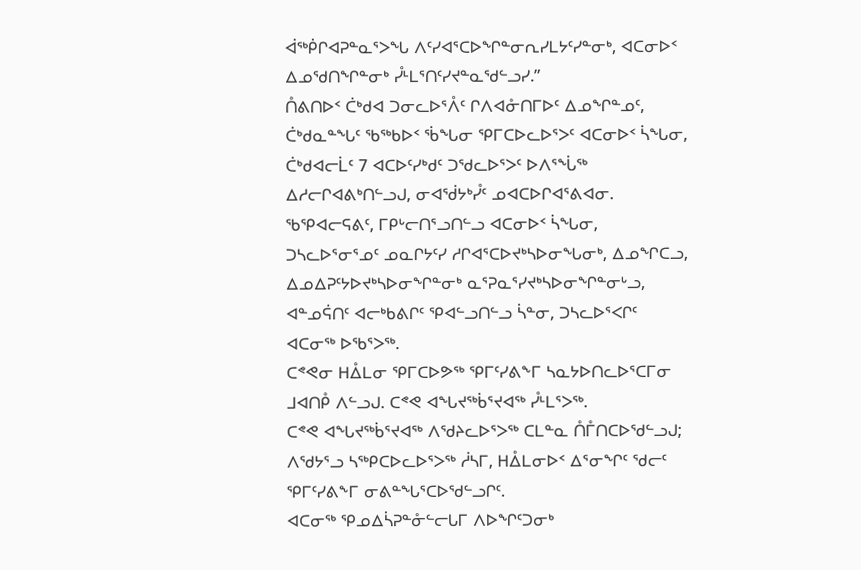ᐋᖅᑮᒋᐊᕈᓐᓇᕐᐳᖓ ᐱᑦᓯᐊᕐᑕᐅᖏᓐᓂᕆᓯᒪᔭᑦᓯᓐᓂᒃ, ᐊᑕᓂᐅᑉ ᐃᓄᖁᑎᖏᓐᓂᒃ ᓮᒻᒪᕐᑎᑦᓯᔪᓐᓇᖁᓪᓗᓯ.”
ᑍᕕᑎᐅᑉ ᑖᒃᑯᐊ ᑐᓂᓚᐅᕐᐰᑦ ᒋᐱᐊᓁᑎᒥᐅᑦ ᐃᓄᖏᓐᓄᑦ, ᑖᒃᑯᓇᓐᖓᑦ ᖃᖅᑲᐅᑉ ᖄᖓᓂ ᕿᒥᑕᐅᓚᐅᕐᐳᑦ ᐊᑕᓂᐅᑉ ᓵᖓᓂ, ᑖᒃᑯᐊᓕᒫᑦ 7 ᐊᑕᐅᑦᓯᒃᑯᑦ ᑐᖁᓚᐅᕐᐳᑦ ᐅᐱᕐᖔᖅ ᐃᓱᓕᒋᐊᕕᒃᑎᓪᓗᒍ, ᓂᐊᖂᔭᒃᓮᑦ ᓄᐊᑕᐅᒋᐊᕐᕕᐊᓂ.
ᖃᕿᐊᓕᕋᕕᑦ, ᒥᑭᒡᓕᑎᕐᓗᑎᓪᓗ ᐊᑕᓂᐅᑉ ᓵᖓᓂ, ᑐᓴᓚᐅᕐᓂᕐᓄᑦ ᓄᓇᒋᔭᑦᓯ ᓱᒋᐊᕐᑕᐅᔪᒃᓴᐅᓂᖓᓂᒃ, ᐃᓄᖏᑕᓗ, ᐃᓄᐃᕈᑦᔭᐅᔪᒃᓴᐅᓂᖏᓐᓂᒃ ᓇᕐᕈᓇᕐᓯᔪᒃᓴᐅᓂᖏᓐᓂᒡᓗ, ᐊᓐᓄᕌᑎᑦ ᐊᓕᒃᑲᕕᒋᑦ ᕿᐊᓪᓗᑎᓪᓗ ᓵᓐᓂ, ᑐᓴᓚᐅᕐᐸᒋᑦ ᐊᑕᓂᖅ ᐅᖃᕐᐳᖅ.
ᑕᕝᕙᓂ ᕼᐂᒪᓂ ᕿᒥᑕᐅᕗᖅ ᕿᒥᑦᓯᕕᖕᒥ ᓴᓇᔭᐅᑎᓚᐅᕐᑕᒥᓂ ᒧᐊᑎᑬ ᐱᓪᓗᒍ. ᑕᕝᕙ ᐊᖓᔪᖅᑳᕐᔪᐊᖅ ᓮᒻᒪᕐᐳᖅ.
ᑕᕝᕙ ᐊᖓᔪᖅᑳᕐᔪᐊᖅ ᐱᖁᔨᓚᐅᕐᐳᖅ ᑕᒪᓐᓇ ᑍᒤᑎᑕᐅᖁᓪᓗᒍ; ᐱᖁᔭᕐᓗ ᓴᖅᑭᑕᐅᓚᐅᕐᐳᖅ ᓲᓴᒥ, ᕼᐂᒪᓂᐅᑉ ᐃᕐᓂᖏᑦ ᖁᓕᑦ ᕿᒥᑦᓯᕕᖕᒥ ᓂᕕᓐᖓᕐᑕᐅᖁᓪᓗᒋᑦ.
ᐊᑕᓂᖅ ᕿᓄᐃᓵᕈᓐᓁᓪᓕᒐᒥ ᐱᐅᖏᑦᑐᓂᒃ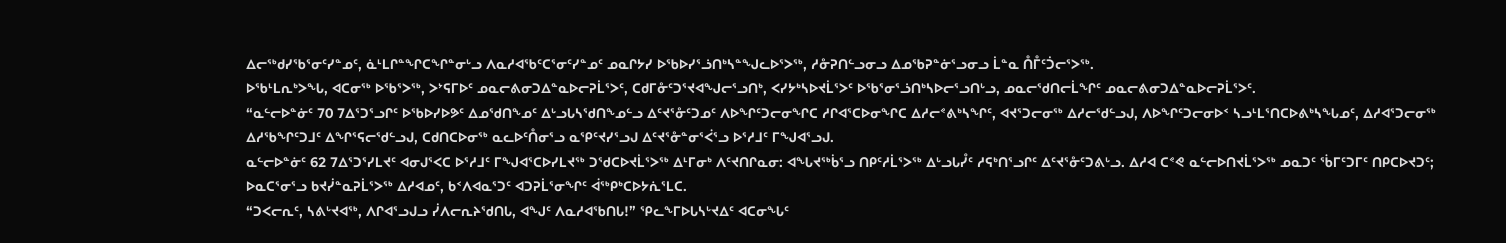ᐃᓕᖅᑯᓯᖃᕐᓂᑦᓯᓐᓄᑦ, ᓈᒻᒪᒋᓐᖏᑕᖏᓐᓂᒡᓗ ᐱᓇᓱᐊᖃᑦᑕᕐᓂᑦᓯᓐᓄᑦ ᓄᓇᒋᔭᓯ ᐅᖃᐅᓯᕐᓘᑎᒃᓴᓐᖑᓚᐅᕐᐳᖅ, ᓱᓁᕈᑎᓪᓗᓂᓗ ᐃᓄᖃᕈᓐᓃᕐᓗᓂᓗ ᒫᓐᓇ ᑍᒤᑦᑑᓕᕐᐳᖅ.
ᐅᖃᒻᒪᕆᒃᐳᖓ, ᐊᑕᓂᖅ ᐅᖃᕐᐳᖅ, ᐳᔾᕋᒥᐅᑦ ᓄᓇᓕᕕᓂᑐᐃᓐᓇᐅᓕᕈᒫᕐᐳᑦ, ᑕᑯᒥᓁᑦᑐᕐᔪᐊᖑᓕᕐᓗᑎᒃ, ᐸᓯᔭᒃᓴᐅᔪᒫᕐᐳᑦ ᐅᖃᕐᓂᕐᓘᑎᒃᓴᐅᓕᕐᓗᑎᒡᓗ, ᓄᓇᓕᖁᑎᓕᒫᖏᑦ ᓄᓇᓕᕕᓂᑐᐃᓐᓇᐅᓕᕈᒫᕐᐳᑦ.
“ᓇᓪᓕᐅᓐᓃᑦ 70 7ᐃᕐᑐᕐᓗᒋᑦ ᐅᖃᐅᓯᐅᕗᑦ ᐃᓄᖁᑎᖕᓄᑦ ᐃᒡᓗᒐᓴᖁᑎᖕᓄᓪᓗ ᐃᑦᔪᕐᓁᑦᑐᓄᑦ ᐱᐅᖏᑦᑐᓕᓂᖏᑕ ᓱᒋᐊᕐᑕᐅᓂᖏᑕ ᐃᓱᓕᕝᕕᒃᓴᖏᑦ, ᐊᔪᕐᑐᓕᓂᖅ ᐃᓱᓕᖁᓪᓗᒍ, ᐱᐅᖏᑦᑐᓕᓂᐅᑉ ᓴᓗᒻᒪᕐᑎᑕᐅᕕᒃᓴᖓᓄᑦ, ᐃᓱᐊᕐᑐᓕᓂᖅ ᐃᓱᖃᖏᑦᑐᒧᑦ ᐃᖏᕐᕋᓕᖁᓪᓗᒍ, ᑕᑯᑎᑕᐅᓂᖅ ᓇᓚᐅᑦᑍᓂᕐᓗ ᓇᕿᑦᔪᓯᕐᓗᒍ ᐃᑦᔪᕐᓁᓐᓂᕐᐹᕐᓗ ᐅᕐᓱᒧᑦ ᒥᖑᐊᕐᓗᒍ.
ᓇᓪᓕᐅᓐᓃᑦ 62 7ᐃᕐᑐᕐᓯᒪᔪᑦ ᐊᓂᒍᕐᐸᑕ ᐅᕐᓱᒧᑦ ᒥᖑᐊᕐᑕᐅᓯᒪᔪᖅ ᑐᖁᑕᐅᔪᒫᕐᐳᖅ ᐃᒻᒥᓂᒃ ᐱᑦᔪᑎᒋᓇᓂ: ᐊᖓᔪᖅᑳᕐᓗ ᑎᑭᑦᓱᒫᕐᐳᖅ ᐃᒡᓗᒐᓮᑦ ᓱᕋᒃᑎᕐᓗᒋᑦ ᐃᑦᔪᕐᓁᑦᑐᕕᒡᓗ. ᐃᓱᐊ ᑕᕝᕙ ᓇᓪᓕᐅᑎᔪᒫᕐᐳᖅ ᓄᓇᑐᑦ ᖄᒥᑦᑐᒥᑦ ᑎᑭᑕᐅᔪᑐᑦ; ᐅᓇᑕᕐᓂᕐᓗ ᑲᔪᓰᓐᓇᕈᒫᕐᐳᖅ ᐃᓱᐊᓄᑦ, ᑲᑉᐱᐊᓇᕐᑐᑦ ᐊᑐᕈᒫᕐᓂᖏᑦ ᐋᖅᑭᒃᑕᐅᔭᕇᕐᒪᑕ.
“ᑐᐸᓕᕆᑦ, ᓴᕕᒡᔪᐊᖅ, ᐱᒋᐊᕐᓗᒍᓗ ᓰᐱᓕᕆᔨᖁᑎᒐ, ᐊᖑᑦ ᐱᓇᓱᐊᖃᑎᒐ!” ᕿᓚᖕᒥᐅᒐᓴᒡᔪᐃᑦ ᐊᑕᓂᖓᑦ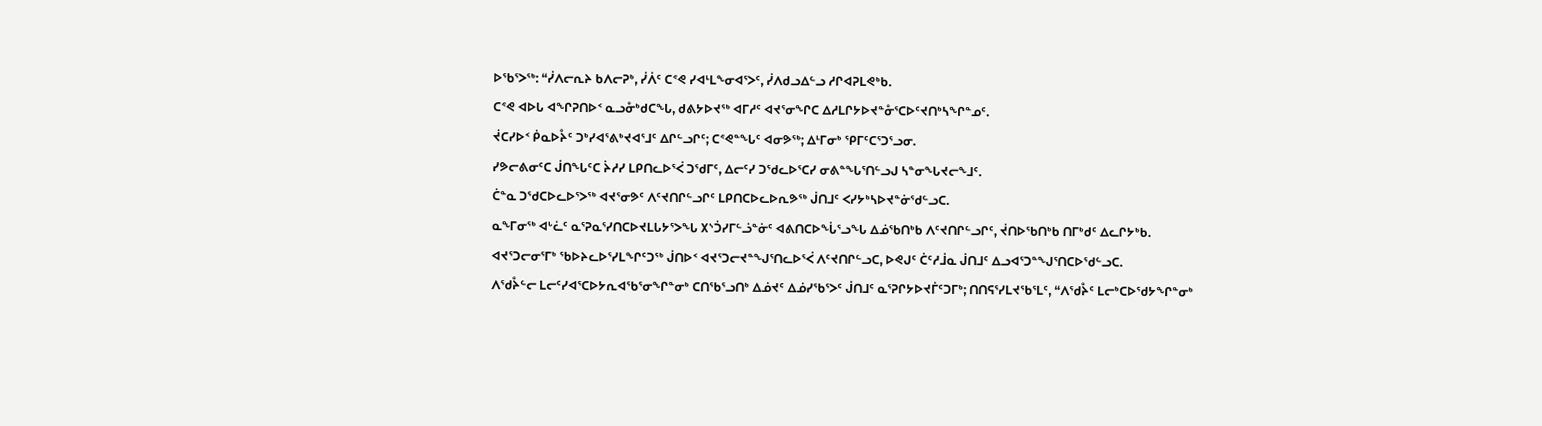ᐅᖃᕐᐳᖅ: “ᓰᐱᓕᕆᔨ ᑲᐱᓕᕈᒃ, ᓰᐲᑦ ᑕᕝᕙ ᓯᐊᒻᒪᖕᓂᐊᕐᐳᑦ, ᓰᐱᑯᓗᐃᓪᓗ ᓱᒋᐊᕈᒪᕙᒃᑲ.
ᑕᕝᕙ ᐊᐅᒐ ᐊᖏᕈᑎᐅᑉ ᓇᓗᓁᒃᑯᑕᖓ, ᑯᕕᔭᐅᔪᖅ ᐊᒥᓱᑦ ᐊᔪᕐᓂᖏᑕ ᐃᓱᒪᒋᔭᐅᔪᓐᓁᕐᑕᐅᑦᔪᑎᒃᓴᖏᓐᓄᑦ.
ᔫᑕᓯᐅᑉ ᑮᓇᐅᔧᑦ ᑐᒃᓯᐊᕐᕕᒃᔪᐊᕐᒧᑦ ᐃᒋᓪᓗᒋᑦ; ᑕᕝᕙᓐᖓᑦ ᐊᓂᕗᖅ; ᐃᒻᒥᓂᒃ ᕿᒥᑦᑕᕐᑐᕐᓗᓂ.
ᓯᕗᓕᕕᓂᑦᑕ ᒎᑎᖓᑦᑕ ᔩᓱᓯ ᒪᑭᑎᓚᐅᕐᐹ ᑐᖁᒥᑦ, ᐃᓕᑦᓯ ᑐᖁᓚᐅᕐᑕᓯ ᓂᕕᓐᖓᕐᑎᓪᓗᒍ ᓴᓐᓂᖓᔪᓕᖕᒧᑦ.
ᑖᓐᓇ ᑐᖁᑕᐅᓚᐅᕐᐳᖅ ᐊᔪᕐᓂᕗᑦ ᐱᑦᔪᑎᒋᓪᓗᒋᑦ ᒪᑭᑎᑕᐅᓚᐅᕆᕗᖅ ᒎᑎᒧᑦ ᐸᓯᔭᒃᓴᐅᔪᓐᓃᖁᓪᓗᑕ.
ᓇᖕᒥᓂᖅ ᐊᒡᓛᑦ ᓇᕐᕈᓇᕐᓯᑎᑕᐅᔪᒪᒐᔭᕐᐳᖓ ᙭ᔅᑑᓯᒥᓪᓘᓐᓃᑦ ᐊᕕᑎᑕᐅᖔᕐᓗᖓ ᐃᓅᖃᑎᒃᑲ ᐱᑦᔪᑎᒋᓪᓗᒋᑦ, ᔫᑎᐅᖃᑎᒃᑲ ᑎᒥᒃᑯᑦ ᐃᓚᒋᔭᒃᑲ.
ᐊᔪᕐᑐᓕᓂᕐᒥᒃ ᖃᐅᔨᓚᐅᕐᓯᒪᖏᑦᑐᖅ ᒎᑎᐅᑉ ᐊᔪᕐᑐᓕᔪᓐᖑᕐᑎᓚᐅᕐᐹ ᐱᑦᔪᑎᒋᓪᓗᑕ, ᐅᕙᒍᑦ ᑖᑦᓱᒨᓇ ᒎᑎᒧᑦ ᐃᓗᐊᕐᑐᓐᖑᕐᑎᑕᐅᖁᓪᓗᑕ.
ᐱᖁᔧᓪᓕ ᒪᓕᑦᓯᐊᕐᑕᐅᔭᕆᐊᖃᕐᓂᖏᓐᓂᒃ ᑕᑎᖃᕐᓗᑎᒃ ᐃᓅᔪᑦ ᐃᓅᓯᖃᕐᐳᑦ ᒎᑎᒧᑦ ᓇᕐᕈᒋᔭᐅᔪᒦᑦᑐᒥᒃ; ᑎᑎᕋᕐᓯᒪᔪᖃᕐᒪᑦ, “ᐱᖁᔧᑦ ᒪᓕᒃᑕᐅᖁᔭᖏᓐᓂᒃ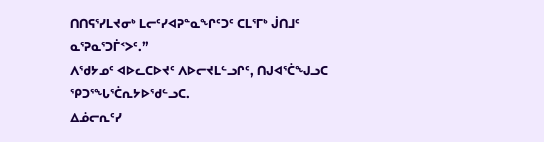ᑎᑎᕋᕐᓯᒪᔪᓂᒃ ᒪᓕᑦᓯᐊᕈᓐᓇᖏᑦᑐᑦ ᑕᒪᕐᒥᒃ ᒎᑎᒧᑦ ᓇᕐᕈᓇᕐᑐᒦᑉᐳᑦ.”
ᐱᖁᔭᓄᑦ ᐊᐅᓚᑕᐅᔪᑦ ᐱᐅᓕᔪᒪᓪᓗᒋᑦ, ᑎᒍᐊᕐᑖᖑᓗᑕ ᕿᑐᕐᖓᕐᑖᕆᔭᐅᖁᓪᓗᑕ.
ᐃᓅᓕᕆᑦᓯ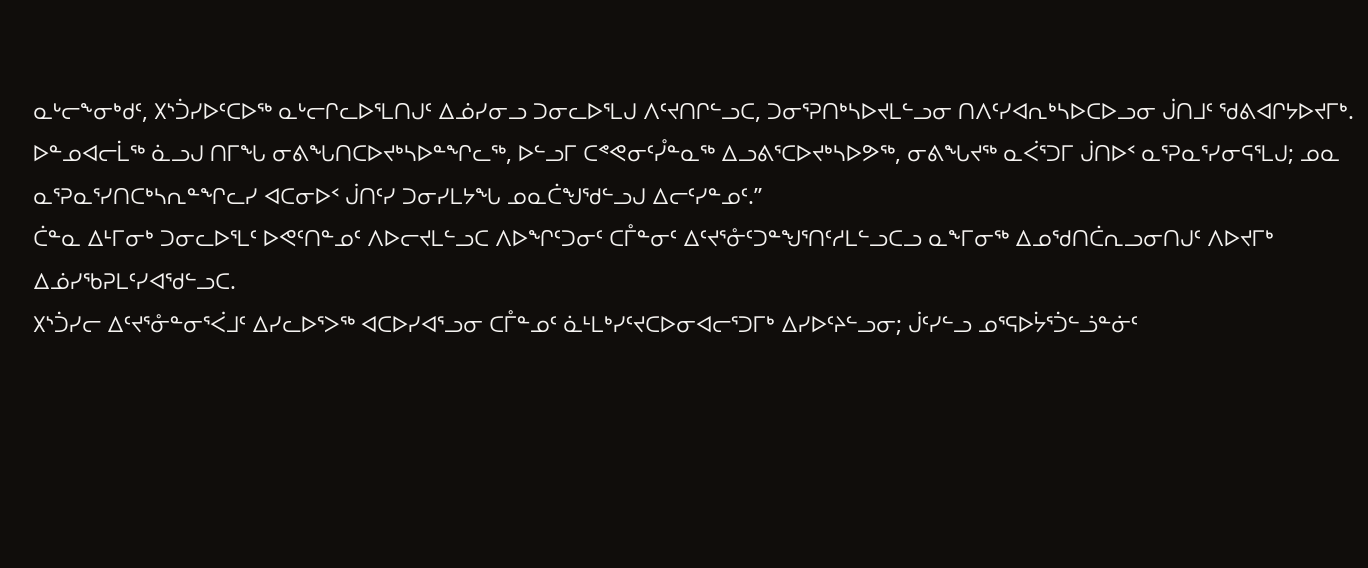ᓇᒡᓕᖕᓂᒃᑯᑦ, ᙭ᔅᑑᓯᐅᑦᑕᐅᖅ ᓇᒡᓕᒋᓚᐅᕐᒪᑎᒍᑦ ᐃᓅᓯᓂᓗ ᑐᓂᓚᐅᕐᒪᒍ ᐱᑦᔪᑎᒋᓪᓗᑕ, ᑐᓂᕐᕈᑎᒃᓴᐅᔪᒪᓪᓗᓂ ᑎᐱᑦᓯᐊᕆᒃᓴᐅᑕᐅᓗᓂ ᒎᑎᒧᑦ ᖁᕕᐊᒋᔭᐅᔪᒥᒃ.
ᐅᓐᓄᐊᓕᒫᖅ ᓈᓗᒍ ᑎᒥᖓ ᓂᕕᖓᑎᑕᐅᔪᒃᓴᐅᓐᖏᓚᖅ, ᐅᓪᓗᒥ ᑕᕝᕙᓂᑦᓮᓐᓇᖅ ᐃᓗᕕᕐᑕᐅᔪᒃᓴᐅᕗᖅ, ᓂᕕᖓᔪᖅ ᓇᐹᕐᑐᒥ ᒎᑎᐅᑉ ᓇᕐᕈᓇᕐᓯᓂᕋᕐᒪᒍ; ᓄᓇ ᓇᕐᕈᓇᕐᓯᑎᑕᒃᓴᕆᓐᖏᓚᓯ ᐊᑕᓂᐅᑉ ᒎᑎᑦᓯ ᑐᓂᓯᒪᔭᖓ ᓄᓇᑖᖑᖁᓪᓗᒍ ᐃᓕᑦᓯᓐᓄᑦ.”
ᑖᓐᓇ ᐃᒻᒥᓂᒃ ᑐᓂᓚᐅᕐᒪᑦ ᐅᕙᑦᑎᓐᓄᑦ ᐱᐅᓕᔪᒪᓪᓗᑕ ᐱᐅᖏᑦᑐᓂᑦ ᑕᒤᓐᓂᑦ ᐃᑦᔪᕐᓁᑦᑐᓐᖑᕐᑎᑦᓱᒪᓪᓗᑕᓗ ᓇᖕᒥᓂᖅ ᐃᓄᖁᑎᑖᕆᓗᓂᑎᒍᑦ ᐱᐅᔪᒥᒃ ᐃᓅᓯᖃᕈᒪᑦᓯᐊᖁᓪᓗᑕ.
᙭ᔅᑑᓯᓕ ᐃᑦᔪᕐᓁᓐᓂᕐᐹᒧᑦ ᐃᓯᓚᐅᕐᐳᖅ ᐊᑕᐅᓯᐊᕐᓗᓂ ᑕᒤᓐᓄᑦ ᓈᒻᒪᒃᓯᑦᔪᑕᐅᓂᐊᓕᕐᑐᒥᒃ ᐃᓯᐅᑦᔨᓪᓗᓂ; ᒎᑦᓯᓪᓗ ᓄᕐᕋᐅᔮᕐᑑᓪᓘᓐᓃᑦ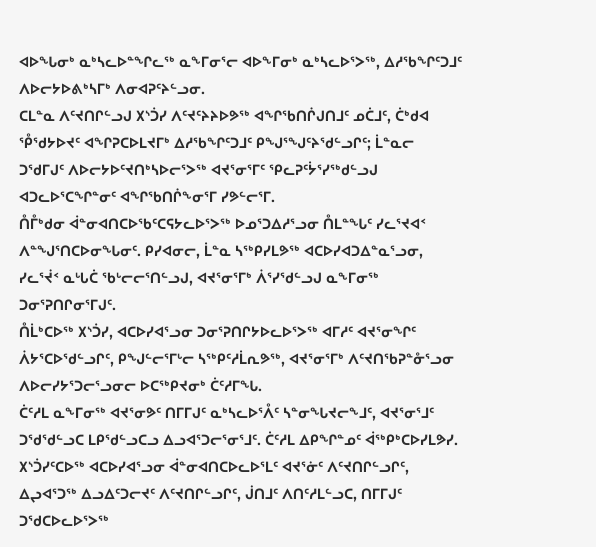ᐊᐅᖓᓂᒃ ᓇᒃᓴᓚᐅᓐᖏᓚᖅ ᓇᖕᒥᓂᕐᓕ ᐊᐅᖕᒥᓂᒃ ᓇᒃᓴᓚᐅᕐᐳᖅ, ᐃᓱᖃᖏᑦᑐᒧᑦ ᐱᐅᓕᔭᐅᕕᒃᓴᒥᒃ ᐱᓂᐊᕈᑦᔨᓪᓗᓂ.
ᑕᒪᓐᓇ ᐱᑦᔪᑎᒋᓪᓗᒍ ᙭ᔅᑑᓯ ᐱᑦᔪᑦᔨᔨᐅᕗᖅ ᐊᖏᖃᑎᒌᒍᑎᒧᑦ ᓄᑖᒧᑦ, ᑖᒃᑯᐊ ᕾᖁᔭᐅᔪᑦ ᐊᖏᕈᑕᐅᒪᔪᒥᒃ ᐃᓱᖃᖏᑦᑐᒧᑦ ᑭᖑᕐᖑᑦᔨᖁᓪᓗᒋᑦ; ᒫᓐᓇᓕ ᑐᖁᒥᒍᑦ ᐱᐅᓕᔭᐅᑦᔪᑎᒃᓴᐅᓕᕐᐳᖅ ᐊᔪᕐᓂᕐᒥᑦ ᕿᓚᕈᑦᔮᕐᓯᖅᑯᓪᓗᒍ ᐊᑐᓚᐅᕐᑕᖏᓐᓂᑦ ᐊᖏᖃᑎᒌᖕᓂᕐᒥ ᓯᕗᓪᓕᕐᒥ.
ᑍᒤᒃᑯᓂ ᐋᓐᓂᐊᑎᑕᐅᖃᑦᑕᕋᔭᓚᐅᕐᐳᖅ ᐅᓄᕐᑐᐃᓱᕐᓗᓂ ᑍᒪᓐᖓᑦ ᓯᓚᕐᔪᐊᑉ ᐱᓐᖑᕐᑎᑕᐅᓂᖓᓂᑦ. ᑭᓯᐊᓂᓕ, ᒫᓐᓇ ᓴᖅᑭᓯᒪᕗᖅ ᐊᑕᐅᓯᐊᑐᐃᓐᓇᕐᓗᓂ, ᓯᓚᕐᔫᑉ ᓇᒡᒐᑖ ᖃᒡᓕᓕᕐᑎᓪᓗᒍ, ᐊᔪᕐᓂᕐᒥᒃ ᐲᕐᓯᖁᓪᓗᒍ ᓇᖕᒥᓂᖅ ᑐᓂᕐᕈᑎᒋᓂᕐᒥᒍᑦ.
ᑍᒫᒃᑕᐅᖅ ᙭ᔅᑑᓯ, ᐊᑕᐅᓯᐊᕐᓗᓂ ᑐᓂᕐᕈᑎᒋᔭᐅᓚᐅᕐᐳᖅ ᐊᒥᓱᑦ ᐊᔪᕐᓂᖏᑦ ᐲᔭᕐᑕᐅᖁᓪᓗᒋᑦ, ᑭᖑᓪᓕᕐᒥᒡᓕ ᓴᖅᑭᑦᓱᒫᕆᕗᖅ, ᐊᔪᕐᓂᕐᒥᒃ ᐱᑦᔪᑎᖃᕈᓐᓁᕐᓗᓂ ᐱᐅᓕᓯᔭᕐᑐᓕᕐᓗᓂᓕ ᐅᑕᖅᑭᔪᓂᒃ ᑖᑦᓱᒥᖓ.
ᑖᑦᓱᒪ ᓇᖕᒥᓂᖅ ᐊᔪᕐᓂᕗᑦ ᑎᒥᒥᒍᑦ ᓇᒃᓴᓚᐅᕐᐰᑦ ᓴᓐᓂᖓᔪᓕᖕᒧᑦ, ᐊᔪᕐᓂᕐᒧᑦ ᑐᖁᖁᓪᓗᑕ ᒪᑭᖁᓪᓗᑕᓗ ᐃᓗᐊᕐᑐᓕᕐᓂᕐᒧᑦ. ᑖᑦᓱᒪ ᐃᑭᖏᓐᓄᑦ ᐋᖅᑭᒃᑕᐅᓯᒪᕗᓯ.
᙭ᔅᑑᓯᑦᑕᐅᖅ ᐊᑕᐅᓯᐊᕐᓗᓂ ᐋᓐᓂᐊᑎᑕᐅᓚᐅᕐᒪᑦ ᐊᔪᕐᓃᑦ ᐱᑦᔪᑎᒋᓪᓗᒋᑦ, ᐃᖢᐊᕐᑐᖅ ᐃᓗᐃᑦᑐᓕᔪᑦ ᐱᑦᔪᑎᒋᓪᓗᒋᑦ, ᒎᑎᒧᑦ ᐱᑎᑦᓱᒪᓪᓗᑕ, ᑎᒥᒥᒍᑦ ᑐᖁᑕᐅᓚᐅᕐᐳᖅ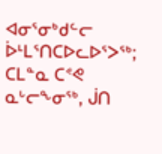ᐊᓂᕐᓂᒃᑯᓪᓕ ᐆᒻᒪᕐᑎᑕᐅᓚᐅᕐᐳᖅ;
ᑕᒪᓐᓇ ᑕᕝᕙ ᓇᒡᓕᖕᓂᖅ, ᒎᑎ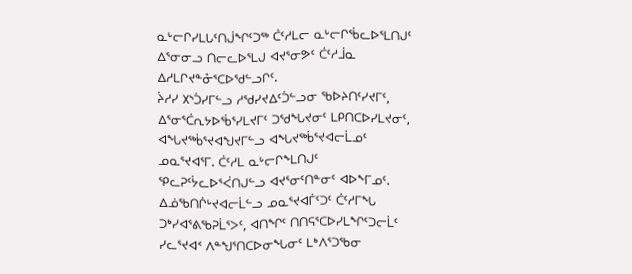ᓇᒡᓕᒋᓯᒪᒐᑦᑎᒎᖏᑦᑐᖅ ᑖᑦᓱᒪᓕ ᓇᒡᓕᒋᖄᓚᐅᕐᒪᑎᒍᑦ ᐃᕐᓂᓂᓗ ᑎᓕᓚᐅᕐᒪᒍ ᐊᔪᕐᓂᕗᑦ ᑖᑦᓱᒨᓇ ᐃᓱᒪᒋᔪᓐᓁᕐᑕᐅᖁᓪᓗᒋᑦ.
ᔩᓱᓯ ᙭ᔅᑑᓯᒥᓪᓗ ᓱᖁᓯᔪᐃᑦᑑᓪᓗᓂ ᖃᐅᔨᑎᑦᓯᔪᒥᑦ, ᐃᕐᓂᕐᑖᕆᔭᐅᖄᕐᓯᒪᔪᒥᑦ ᑐᖁᖓᔪᓂᑦ ᒪᑭᑎᑕᐅᓯᒪᔪᓂᑦ, ᐊᖓᔪᖅᑳᕐᔪᐊᖑᔪᒥᓪᓗ ᐊᖓᔪᖅᑳᕐᔪᐊᓕᒫᓄᑦ ᓄᓇᕐᔪᐊᕐᒥ. ᑖᑦᓱᒪ ᓇᒡᓕᒋᖕᒪᑎᒍᑦ ᕿᓚᕈᑦᔮᓚᐅᕐᐹᑎᒍᓪᓗ ᐊᔪᕐᓂᑦᑎᓐᓂᑦ ᐊᐅᖕᒥᓄᑦ.
ᐃᓅᖃᑎᒌᒡᔪᐊᓕᒫᓪᓗ ᓄᓇᕐᔪᐊᒦᑦᑐᑦ ᑖᑦᓱᒥᖓ ᑐᒃᓯᐊᕐᕕᖃᕈᒫᕐᐳᑦ, ᐊᑎᖏᑦ ᑎᑎᕋᕐᑕᐅᓯᒪᖏᑦᑐᓕᒫᑦ ᓯᓚᕐᔪᐊᑉ ᐱᓐᖑᕐᑎᑕᐅᓂᖓᓂᑦ ᒪᒃᐱᕐᑐᖃᓂ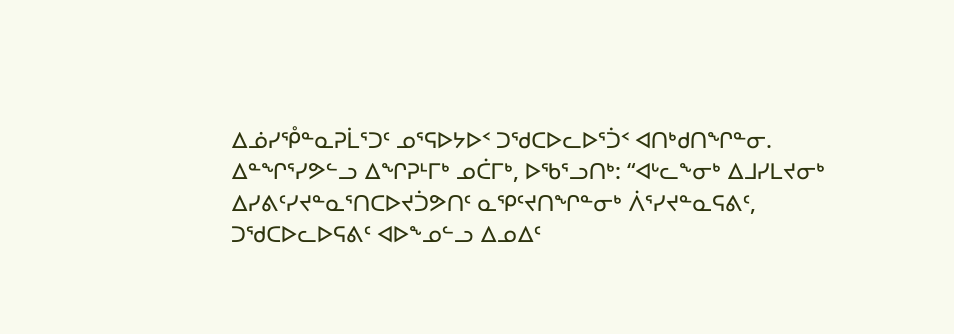ᐃᓅᓯᕾᓐᓇᕈᒫᕐᑐᑦ ᓄᕐᕋᐅᔭᐅᑉ ᑐᖁᑕᐅᓚᐅᕐᑑᑉ ᐊᑎᒃᑯᑎᖏᓐᓂ.
ᐃᓐᖏᕐᓯᕗᓪᓗ ᐃᖏᕈᒻᒥᒃ ᓄᑖᒥᒃ, ᐅᖃᕐᓗᑎᒃ: “ᐊᒡᓚᖕᓂᒃ ᐃᒧᓯᒪᔪᓂᒃ ᐃᓯᕕᑦᓯᔪᓐᓇᕐᑎᑕᐅᔪᑑᕗᑎᑦ ᓇᕿᑦᔪᑎᖏᓐᓂᒃ ᐲᕐᓯᔪᓐᓇᕋᕕᑦ, ᑐᖁᑕᐅᓚᐅᕋᕕᑦ ᐊᐅᖕᓄᓪᓗ ᐃᓄᐃᑦ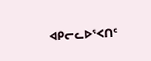ᐊᑭᓕᓚᐅᕐᐸᑎᑦ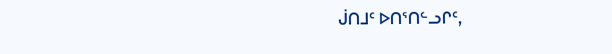ᒎᑎᒧᑦ ᐅᑎᕐᑎᓪᓗᒋᑦ,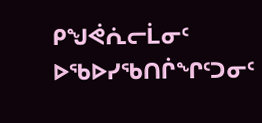ᑭᖑᕚᕇᓕᒫᓂᑦ ᐅᖃᐅᓯᖃᑎᒌᖏᑦᑐᓂᑦ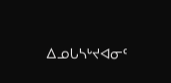ᐃᓄᒐᓴᒡᔪᐊᓂᑦ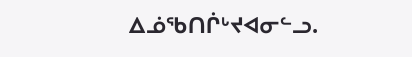ᐃᓅᖃᑎᒌᒡᔪᐊᓂᓪᓗ.